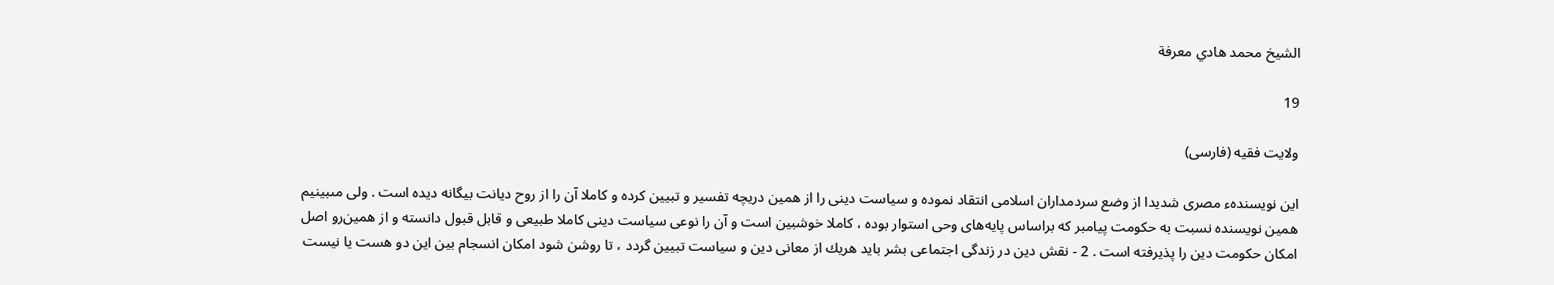الشيخ محمد هادي معرفة

19

ولايت فقيه (فارسى)

اين نويسندهء مصرى شديدا از وضع سردمداران اسلامى انتقاد نموده و سياست دينى را از همين دريچه تفسير و تبيين كرده و كاملا آن را از روح ديانت بيگانه ديده است . ولى مىبينيم همين نويسنده نسبت به حكومت پيامبر كه براساس پايه‌هاى وحى استوار بوده ، كاملا خوشبين است و آن را نوعى سياست دينى كاملا طبيعى و قابل قبول دانسته و از همين‌رو اصل امكان حكومت دين را پذيرفته است . 2 - نقش دين در زندگى اجتماعى بشر بايد هريك از معانى دين و سياست تبيين گردد ، تا روشن شود امكان انسجام بين اين دو هست يا نيست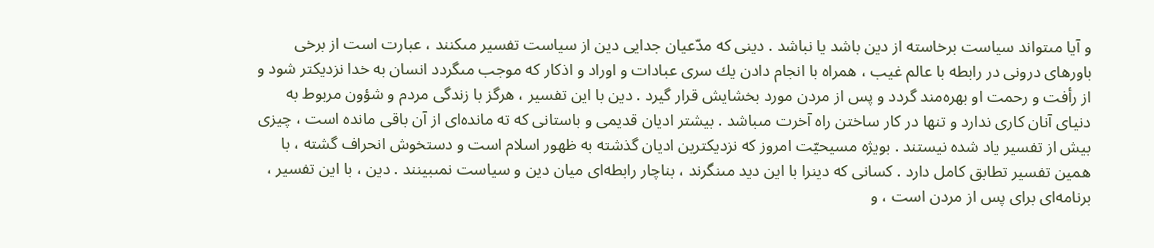و آيا مىتواند سياست برخاسته از دين باشد يا نباشد . دينى كه مدّعيان جدايى دين از سياست تفسير مىكنند ، عبارت است از برخى باورهاى درونى در رابطه با عالم غيب ، همراه با انجام دادن يك سرى عبادات و اوراد و اذكار كه موجب مىگردد انسان به خدا نزديكتر شود و از رأفت و رحمت او بهره‌مند گردد و پس از مردن مورد بخشايش قرار گيرد . دين با اين تفسير ، هرگز با زندگى مردم و شؤون مربوط به دنياى آنان كارى ندارد و تنها در كار ساختن راه آخرت مىباشد . بيشتر اديان قديمى و باستانى كه ته مانده‌اى از آن باقى مانده است ، چيزى بيش از تفسير ياد شده نيستند . بويژه مسيحيّت امروز كه نزديكترين اديان گذشته به ظهور اسلام است و دستخوش انحراف گشته ، با همين تفسير تطابق كامل دارد . كسانى كه دينرا با اين ديد مىنگرند ، بناچار رابطه‌اى ميان دين و سياست نمىبينند . دين ، با اين تفسير ، برنامه‌اى براى پس از مردن است ، و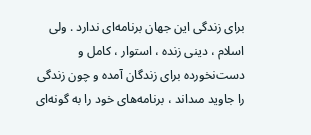براى زندگى اين جهان برنامه‌اى ندارد . ولى اسلام ، دينى زنده ، استوار ، كامل و دست‌نخورده براى زندگان آمده و چون زندگى را جاويد مىداند ، برنامه‌هاى خود را به گونه‌اى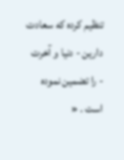تنظيم كرده كه سعادت دارين - دنيا و آخرت - را تضمين نموده است . «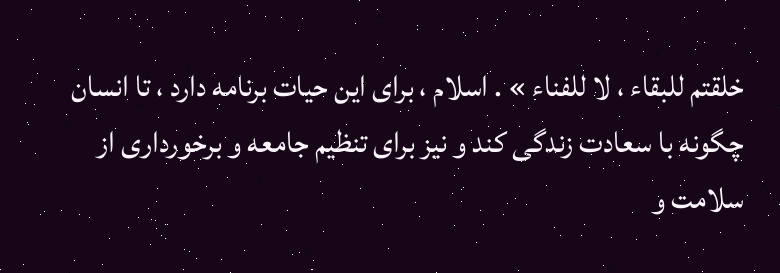خلقتم للبقاء ، لا للفناء » . اسلام ، براى اين حيات برنامه دارد ، تا انسان چگونه با سعادت زندگى كند و نيز براى تنظيم جامعه و برخوردارى از سلامت و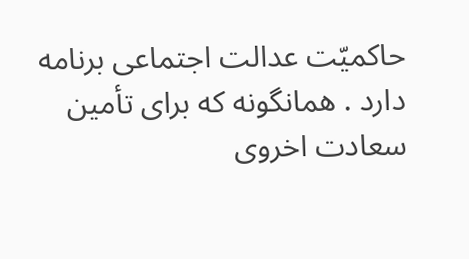حاكميّت عدالت اجتماعى برنامه دارد . همانگونه كه براى تأمين سعادت اخروى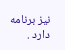نيز برنامه دارد .